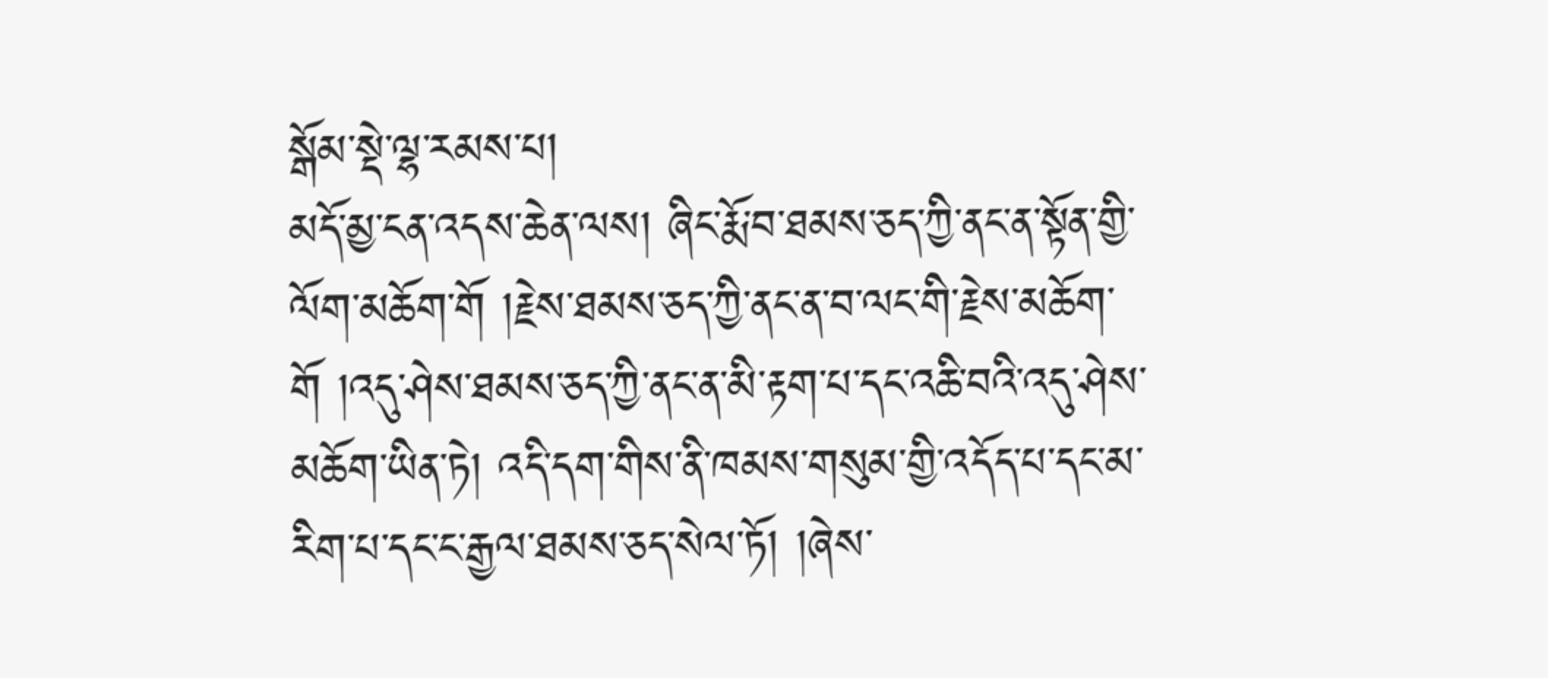སྒོམ་སྡེ་ལྷ་རམས་པ།
མདོ་མྱ་ངན་འདས་ཆེན་ལས། ཞིང་རྨོ་བ་ཐམས་ཅད་ཀྱི་ནང་ན་སྟོན་གྱི་ལོག་མཆོག་གོ །རྗེས་ཐམས་ཅད་ཀྱི་ནང་ན་བ་ལང་གི་རྗེས་མཆོག་གོ །འདུ་ཤེས་ཐམས་ཅད་ཀྱི་ནང་ན་མི་རྟག་པ་དང་འཆི་བའི་འདུ་ཤེས་མཆོག་ཡིན་ཏེ། འདི་དག་གིས་ནི་ཁམས་གསུམ་གྱི་འདོད་པ་དང་མ་ རིག་པ་དང་ང་རྒྱལ་ཐམས་ཅད་སེལ་ཏོ། །ཞེས་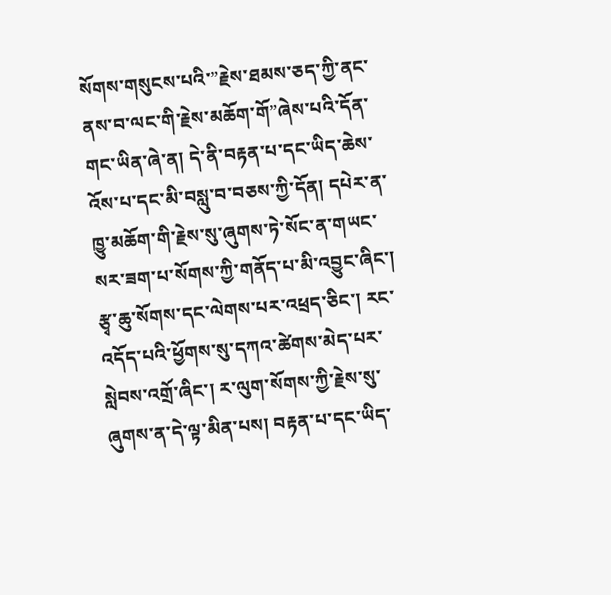སོགས་གསུངས་པའི་”རྗེས་ཐམས་ཅད་ཀྱི་ནང་ནས་བ་ལང་གི་རྗེས་མཆོག་གོ”ཞེས་པའི་དོན་གང་ཡིན་ཞེ་ན། དེ་ནི་བརྟན་པ་དང་ཡིད་ཆེས་འོས་པ་དང་མི་བསླུ་བ་བཅས་ཀྱི་དོན། དཔེར་ན་ཁྱུ་མཆོག་གི་རྗེས་སུ་ཞུགས་ཏེ་སོང་ན་གཡང་སར་ཟག་པ་སོགས་ཀྱི་གནོད་པ་མི་འབྱུང་ཞིང་། རྩྭ་ཆུ་སོགས་དང་ལེགས་པར་འཕྲད་ཅིང་། རང་འདོད་པའི་ཕྱོགས་སུ་དཀའ་ཚེགས་མེད་པར་སླེབས་འགྲོ་ཞིང་། ར་ལུག་སོགས་ཀྱི་རྗེས་སུ་ཞུགས་ན་དེ་ལྟ་མིན་པས། བརྟན་པ་དང་ཡིད་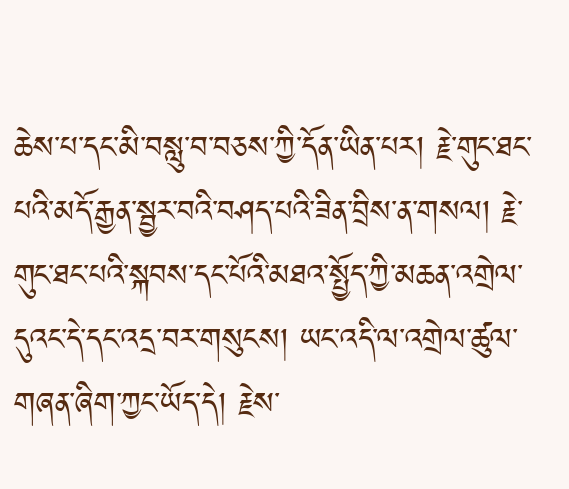ཆེས་པ་དང་མི་བསླུ་བ་བཅས་ཀྱི་དོན་ཡིན་པར། རྗེ་གུང་ཐང་པའི་མདོ་རྒྱན་སྦྱར་བའི་བཤད་པའི་ཟིན་བྲིས་ན་གསལ། རྗེ་གུང་ཐང་པའི་སྐབས་དང་པོའི་མཐའ་སྤྱོད་ཀྱི་མཆན་འགྲེལ་དུའང་དེ་དང་འདྲ་བར་གསུངས། ཡང་འདི་ལ་འགྲེལ་ཚུལ་གཞན་ཞིག་ཀྱང་ཡོད་དེ། རྗེས་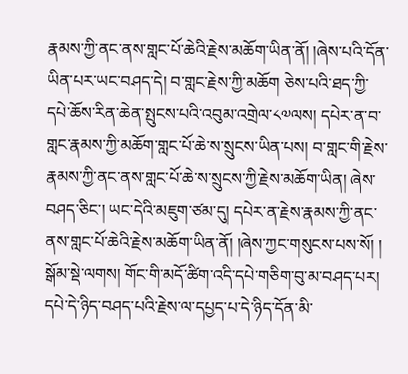རྣམས་ཀྱི་ནང་ནས་གླང་པོ་ཆེའི་རྗེས་མཆོག་ཡིན་ནོ། །ཞེས་པའི་དོན་ཡིན་པར་ཡང་བཤད་དེ། བ་གླང་རྗེས་ཀྱི་མཆོག ཅེས་པའི་ཐད་ཀྱི་དཔེ་ཆོས་རིན་ཆེན་སྤུངས་པའི་འབུམ་འགྲེལ་༨༧ལས། དཔེར་ན་བ་གླང་རྣམས་ཀྱི་མཆོག་གླང་པོ་ཆེ་ས་སྲུངས་ཡིན་པས། བ་གླང་གི་རྗེས་རྣམས་ཀྱི་ནང་ནས་གླང་པོ་ཆེ་ས་སྲུངས་ཀྱི་རྗེས་མཆོག་ཡིན། ཞེས་བཤད་ཅིང་། ཡང་དེའི་མཇུག་ཙམ་དུ། དཔེར་ན་རྗེས་རྣམས་ཀྱི་ནང་ནས་གླང་པོ་ཆེའི་རྗེས་མཆོག་ཡིན་ནོ། །ཞེས་ཀྱང་གསུངས་པས་སོ། །
སྒོམ་སྡེ་ལགས། གོང་གི་མདོ་ཚིག་འདི་དཔེ་གཅིག་བུ་མ་བཤད་པར། དཔེ་དེ་ཉིད་བཤད་པའི་རྗེས་ལ་དཔྱད་པ་དེ་ཉིད་དོན་མི་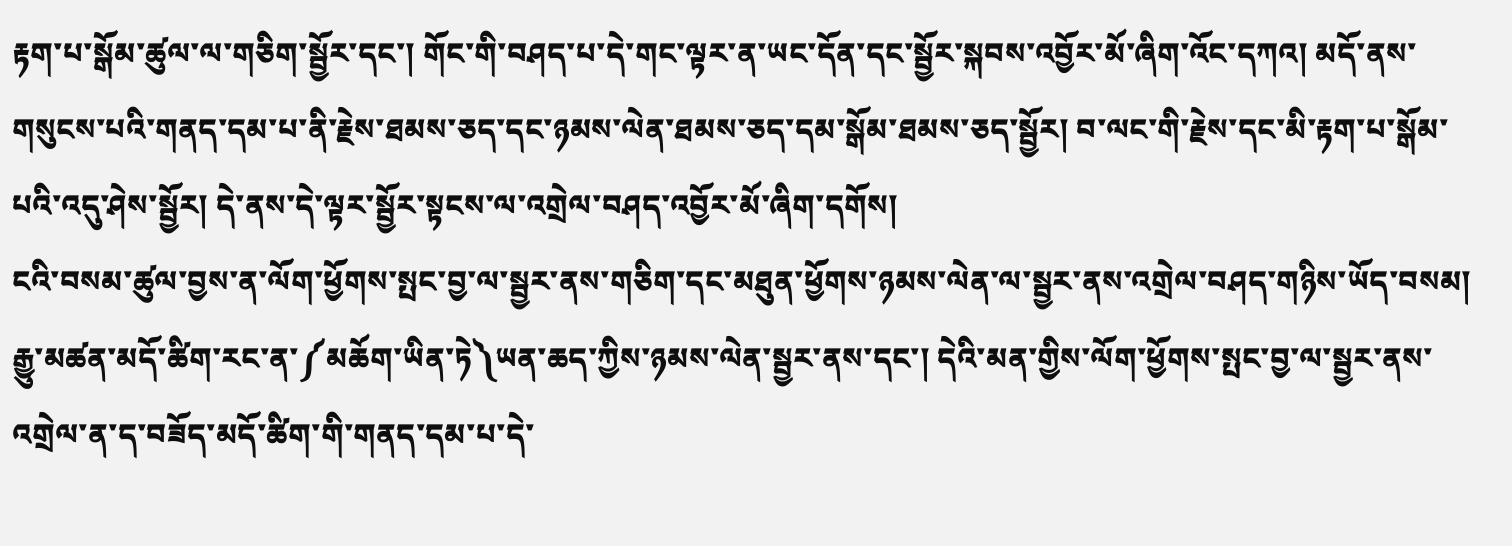རྟག་པ་སྒོམ་ཚུལ་ལ་གཅིག་སྦྱོར་དང་། གོང་གི་བཤད་པ་དེ་གང་ལྟར་ན་ཡང་དོན་དང་སྦྱོར་སྐབས་འབྱོར་མོ་ཞིག་འོང་དཀའ། མདོ་ནས་གསུངས་པའི་གནད་དམ་པ་ནི་རྗེས་ཐམས་ཅད་དང་ཉམས་ལེན་ཐམས་ཅད་དམ་སྒོམ་ཐམས་ཅད་སྦྱོར། བ་ལང་གི་རྗེས་དང་མི་རྟག་པ་སྒོམ་པའི་འདུ་ཤེས་སྦྱོར། དེ་ནས་དེ་ལྟར་སྦྱོར་སྟངས་ལ་འགྲེལ་བཤད་འབྱོར་མོ་ཞིག་དགོས།
ངའི་བསམ་ཚུལ་བྱས་ན་ལོག་ཕྱོགས་སྤང་བྱ་ལ་སྦྱར་ནས་གཅིག་དང་མཐུན་ཕྱོགས་ཉམས་ལེན་ལ་སྦྱར་ནས་འགྲེལ་བཤད་གཉིས་ཡོད་བསམ། རྒྱུ་མཚན་མདོ་ཚིག་རང་ན་༼མཆོག་ཡིན་ཏེ༽ཡན་ཆད་ཀྱིས་ཉམས་ལེན་སྦྱར་ནས་དང་། དེའི་མན་གྱིས་ལོག་ཕྱོགས་སྤང་བྱ་ལ་སྦྱར་ནས་འགྲེལ་ན་ད་བཟོད་མདོ་ཚིག་གི་གནད་དམ་པ་དེ་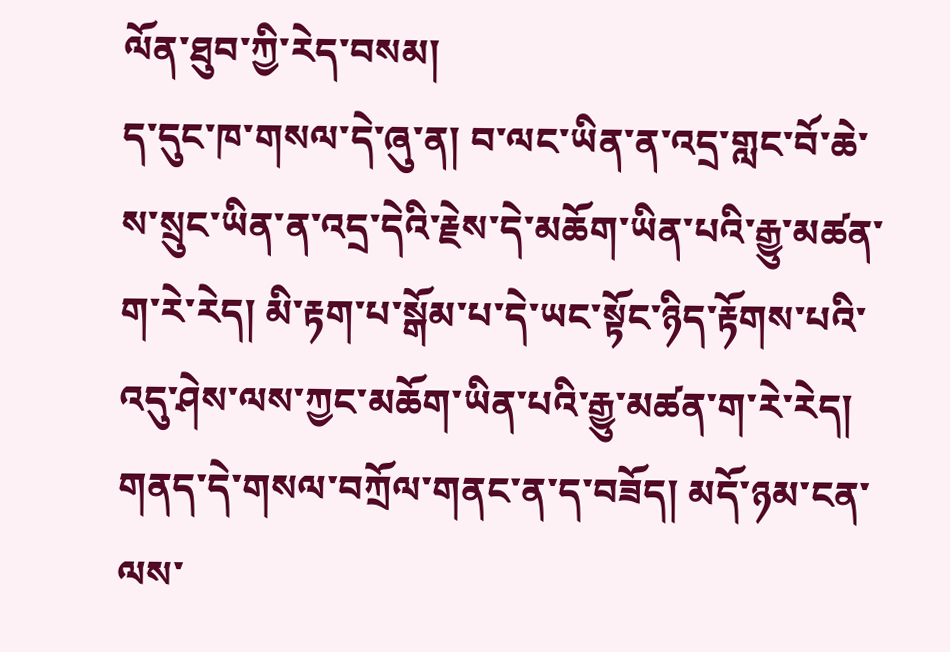ལོན་ཐུབ་ཀྱི་རེད་བསམ།
ད་དུང་ཁ་གསལ་དེ་ཞུ་ན། བ་ལང་ཡིན་ན་འདྲ་གླང་བོ་ཆེ་ས་སྲུང་ཡིན་ན་འདྲ་དེའི་རྗེས་དེ་མཆོག་ཡིན་པའི་རྒྱུ་མཚན་ག་རེ་རེད། མི་རྟག་པ་སྒོམ་པ་དེ་ཡང་སྟོང་ཉིད་རྟོགས་པའི་འདུ་ཤེས་ལས་ཀྱང་མཆོག་ཡིན་པའི་རྒྱུ་མཚན་ག་རེ་རེད། གནད་དེ་གསལ་བཀྲོལ་གནང་ན་ད་བཟོད། མདོ་ཉམ་ངན་ལས་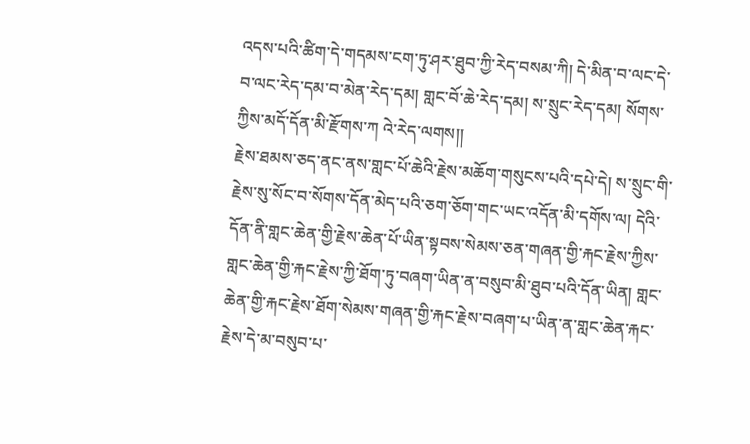འདས་པའི་ཚིག་དེ་གདམས་ངག་ཏུ་ཤར་ཐུབ་ཀྱི་རེད་བསམ་ཀི། དེ་མིན་བ་ལང་དེ་བ་ལང་རེད་དམ་བ་མེན་རེད་དམ། གླང་བོ་ཆེ་རེད་དམ། ས་སྲུང་རེད་དམ། སོགས་ཀྱིས་མདོ་དོན་མི་རྫོགས་ཀ འེ་རེད་ལགས།།
རྗེས་ཐམས་ཅད་ནང་ནས་གླང་པོ་ཆེའི་རྗེས་མཆོག་གསུངས་པའི་དཔེ་དེ། ས་སྲུང་གི་རྗེས་སུ་སོང་བ་སོགས་དོན་མེད་པའི་ཅག་ཅོག་གང་ཡང་འདོན་མི་དགོས་ལ། དེའི་དོན་ནི་གླང་ཆེན་གྱི་རྗེས་ཆེན་པོ་ཡིན་སྟབས་སེམས་ཅན་གཞན་གྱི་རྐང་རྗེས་ཀྱིས་གླང་ཆེན་གྱི་རྐང་རྗེས་ཀྱི་ཐོག་ཏུ་བཞག་ཡིན་ན་བསུབ་མི་ཐུབ་པའི་དོན་ཡིན། གླང་ཆེན་གྱི་རྐང་རྗེས་ཐོག་སེམས་གཞན་གྱི་རྐང་རྗེས་བཞག་པ་ཡིན་ན་གླང་ཆེན་རྐང་རྗེས་དེ་མ་བསུབ་པ་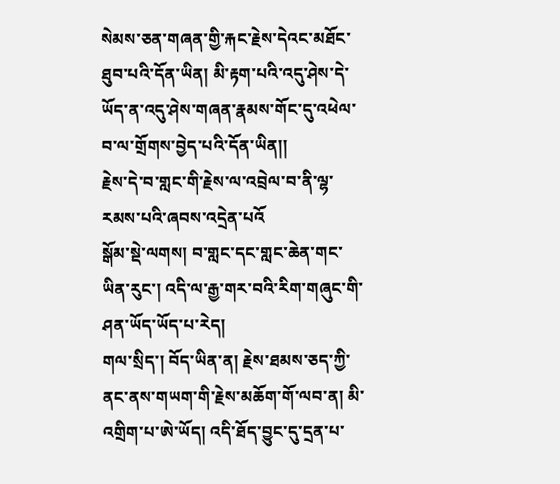སེམས་ཅན་གཞན་གྱི་རྐང་རྗེས་དེའང་མཐོང་ཐུབ་པའི་དོན་ཡིན། མི་རྟག་པའི་འདུ་ཤེས་དེ་ཡོད་ན་འདུ་ཤེས་གཞན་རྣམས་གོང་དུ་འཕེལ་བ་ལ་གྲོགས་བྱེད་པའི་དོན་ཡིན།།
རྗེས་དེ་བ་གླང་གི་རྗེས་ལ་འབྲེལ་བ་ནི་ལྷ་རམས་པའི་ཞབས་འདྲེན་པའོ
སྒོམ་སྡེ་ལགས། བ་གླང་དང་གླང་ཆེན་གང་ཡིན་རུང་། འདི་ལ་རྒྱ་གར་བའི་རིག་གཞུང་གི་ཤན་ཡོད་ཡོད་པ་རེད།
གལ་སྲིད་། བོད་ཡིན་ན། རྗེས་ཐམས་ཅད་ཀྱི་ནང་ནས་གཡག་གི་རྗེས་མཆོག་གོ་ལབ་ན། མི་འགྲིག་པ་ཨེ་ཡོད། འདི་ཐོད་བྱུང་དུ་དྲན་པ་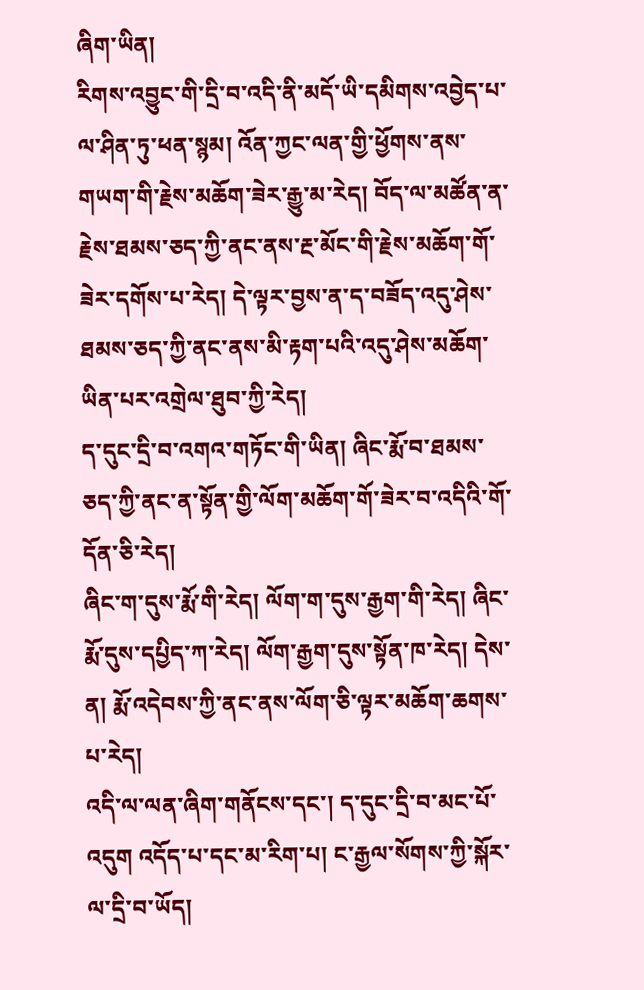ཞིག་ཡིན།
རིགས་འབྱུང་གི་དྲི་བ་འདི་ནི་མདོ་ཡི་དམིགས་འབྱེད་པ་ལ་ཤིན་ཏུ་ཕན་སྙམ། འོན་ཀྱང་ལན་གྱི་ཕྱོགས་ནས་གཡག་གི་རྗེས་མཆོག་ཟེར་རྒྱུ་མ་རེད། བོད་ལ་མཚོན་ན་རྗེས་ཐམས་ཅད་ཀྱི་ནང་ནས་རྔ་མོང་གི་རྗེས་མཆོག་གོ་ཟེར་དགོས་པ་རེད། དེ་ལྟར་བྱས་ན་ད་བཟོད་འདུ་ཤེས་ཐམས་ཅད་ཀྱི་ནང་ནས་མི་རྟག་པའི་འདུ་ཤེས་མཆོག་ཡིན་པར་འགྲེལ་ཐུབ་ཀྱི་རེད།
ད་དུང་དྲི་བ་འགའ་གཏོང་གི་ཡིན། ཞིང་རྨོ་བ་ཐམས་ཅད་ཀྱི་ནང་ན་སྟོན་གྱི་ལོག་མཆོག་གོ་ཟེར་བ་འདིའི་གོ་དོན་ཅི་རེད།
ཞིང་ག་དུས་རྨོ་གི་རེད། ལོག་ག་དུས་རྒྱག་གི་རེད། ཞིང་རྨོ་དུས་དཔྱིད་ཀ་རེད། ལོག་རྒྱག་དུས་སྟོན་ཁ་རེད། དེས་ན། རྨོ་འདེབས་ཀྱི་ནང་ནས་ལོག་ཅི་ལྟར་མཆོག་ཆགས་པ་རེད།
འདི་ལ་ལན་ཞིག་གནོངས་དང་། ད་དུང་དྲི་བ་མང་པོ་འདུག འདོད་པ་དང་མ་རིག་པ། ང་རྒྱལ་སོགས་ཀྱི་སྐོར་ལ་དྲི་བ་ཡོད།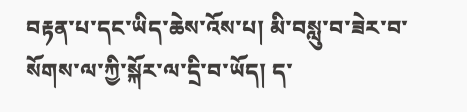བརྟན་པ་དང་ཡིད་ཆེས་འོས་པ། མི་བསླུ་བ་ཟེར་བ་སོགས་ལ་ཀྱི་སྐོར་ལ་དྲི་བ་ཡོད། ད་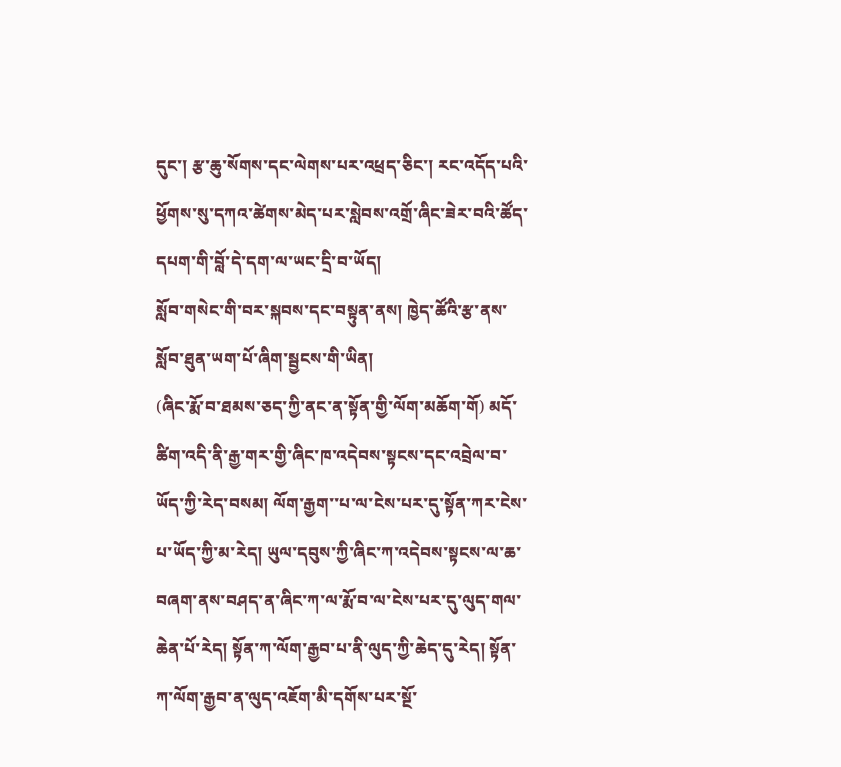དུང་། རྩ་ཆུ་སོགས་དང་ལེགས་པར་འཕྲད་ཅིང་། རང་འདོད་པའི་ཕྱོགས་སུ་དཀའ་ཚེགས་མེད་པར་སླེབས་འགྲོ་ཞིང་ཟེར་བའི་ཚོད་དཔག་གི་བློ་དེ་དག་ལ་ཡང་དྲི་བ་ཡོད།
སློབ་གསེང་གི་བར་སྐབས་དང་བསྟུན་ནས། ཁྱེད་ཚོའི་རྩ་ནས་སློབ་ཐུན་ཡག་པོ་ཞིག་སྦྱངས་གི་ཡིན།
(ཞིང་རྨོ་བ་ཐམས་ཅད་ཀྱི་ནང་ན་སྟོན་གྱི་ལོག་མཆོག་གོ) མདོ་ཚིག་འདི་ནི་རྒྱ་གར་གྱི་ཞིང་ཁ་འདེབས་སྟངས་དང་འབྲེལ་བ་ཡོད་ཀྱི་རེད་བསམ། ལོག་རྒྱག་་པ་ལ་ངེས་པར་དུ་སྟོན་ཀར་ངེས་པ་ཡོད་ཀྱི་མ་རེད། ཡུལ་དབུས་ཀྱི་ཞིང་ཀ་འདེབས་སྟངས་ལ་ཆ་བཞག་ནས་བཤད་ན་ཞིང་ཀ་ལ་རྨོ་བ་ལ་ངེས་པར་དུ་ལུད་གལ་ཆེན་པོ་རེད། སྟོན་ཀ་ལོག་རྒྱབ་པ་ནི་ལུད་ཀྱི་ཆེད་དུ་རེད། སྟོན་ཀ་ལོག་རྒྱབ་ན་ལུད་འཇོག་མི་དགོས་པར་སྔོ་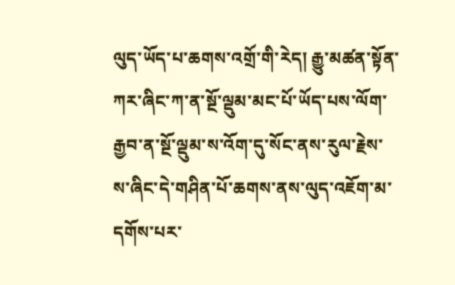ལུད་ཡོད་པ་ཆགས་འགྲོ་གི་རེད། རྒྱུ་མཚན་སྟོན་ཀར་ཞིང་ཀ་ན་སྔོ་ལྡུམ་མང་པོ་ཡོད་པས་ལོག་རྒྱབ་ན་སྔོ་ལྡུམ་ས་འོག་དུ་སོང་ནས་རུལ་རྗེས་ས་ཞིང་དེ་གཤིན་པོ་ཆགས་ནས་ལུད་འཇོག་མ་དགོས་པར་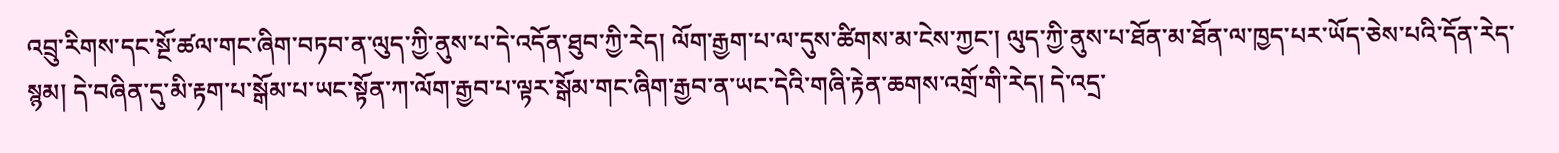འབྲུ་རིགས་དང་སྔོ་ཚལ་གང་ཞིག་བཏབ་ན་ལུད་ཀྱི་ནུས་པ་དེ་འདོན་ཐུབ་ཀྱི་རེད། ལོག་རྒྱག་པ་ལ་དུས་ཚིགས་མ་ངེས་ཀྱང་། ལུད་ཀྱི་ནུས་པ་ཐོན་མ་ཐོན་ལ་ཁྱད་པར་ཡོད་ཅེས་པའི་དོན་རེད་སྙམ། དེ་བཞིན་དུ་མི་རྟག་པ་སྒོམ་པ་ཡང་སྟོན་ཀ་ལོག་རྒྱབ་པ་ལྟར་སྒོམ་གང་ཞིག་རྒྱབ་ན་ཡང་དེའི་གཞི་རྟེན་ཆགས་འགྲོ་གི་རེད། དེ་འདྲ་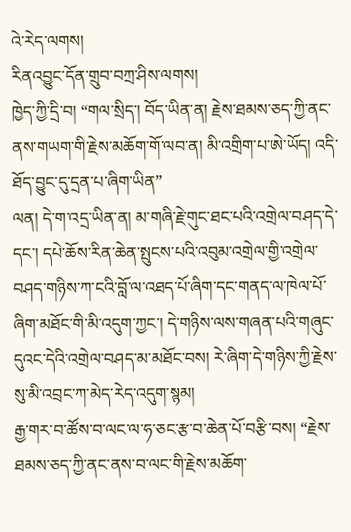འེ་རེད་ལགས།
རིནའབྱུང་དོན་གྲུབ་བཀྲ་ཤིས་ལགས།
ཁྱེད་ཀྱི་དྲི་བ། “གལ་སྲིད་། བོད་ཡིན་ན། རྗེས་ཐམས་ཅད་ཀྱི་ནང་ནས་གཡག་གི་རྗེས་མཆོག་གོ་ལབ་ན། མི་འགྲིག་པ་ཨེ་ཡོད། འདི་ཐོད་བྱུང་དུ་དྲན་པ་ཞིག་ཡིན”
ལན། དེ་ག་འདྲ་ཡིན་ན། མ་གཞི་རྗེ་གུང་ཐང་པའི་འགྲེལ་བཤད་དེ་དང་། དཔེ་ཆོས་རིན་ཆེན་སྤུངས་པའི་འབུམ་འགྲེལ་གྱི་འགྲེལ་བཤད་གཉིས་ཀ་ངའི་བློ་ལ་འཐད་པོ་ཞིག་དང་གནད་ལ་ཁེལ་པོ་ཞིག་མཐོང་གི་མི་འདུག་ཀྱང་། དེ་གཉིས་ལས་གཞན་པའི་གཞུང་དུའང་དེའི་འགྲེལ་བཤད་མ་མཐོང་བས། རེ་ཞིག་དེ་གཉིས་ཀྱི་རྗེས་སུ་མི་འབྲང་ཀ་མེད་རེད་འདུག་སྙམ།
རྒྱ་གར་བ་ཚོས་བ་ལང་ལ་ཧ་ཅང་རྩ་བ་ཆེན་པོ་བརྩི་བས། “རྗེས་ཐམས་ཅད་ཀྱི་ནང་ནས་བ་ལང་གི་རྗེས་མཆོག་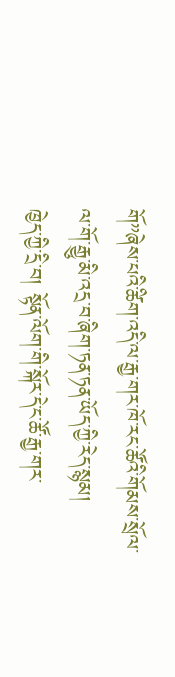གོ”ཞེས་པའི་ཚིག་འདི་ལ་རྒྱ་གར་ཁོ་རང་ཚོའི་གོམས་སྲོལ་ལ་གོ་རྒྱུ་མི་འདྲ་བ་ཞིག་ཏན་ཏན་ཡོད་ཀྱི་རེད་སྙམ།
ཁྱེད་ཀྱི་དྲི་བ། སྟོན་ལོག་གི་སྐོར་དེ་ང་ཚོ་རྒྱ་གར་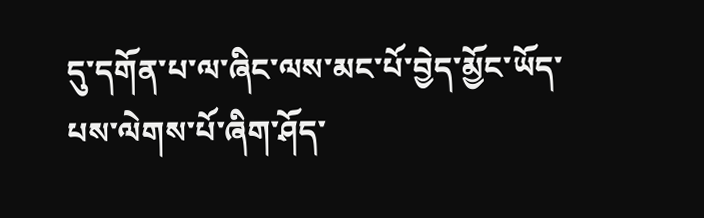དུ་དགོན་པ་ལ་ཞིང་ལས་མང་པོ་བྱེད་མྱོང་ཡོད་པས་ལེགས་པོ་ཞིག་ཤོད་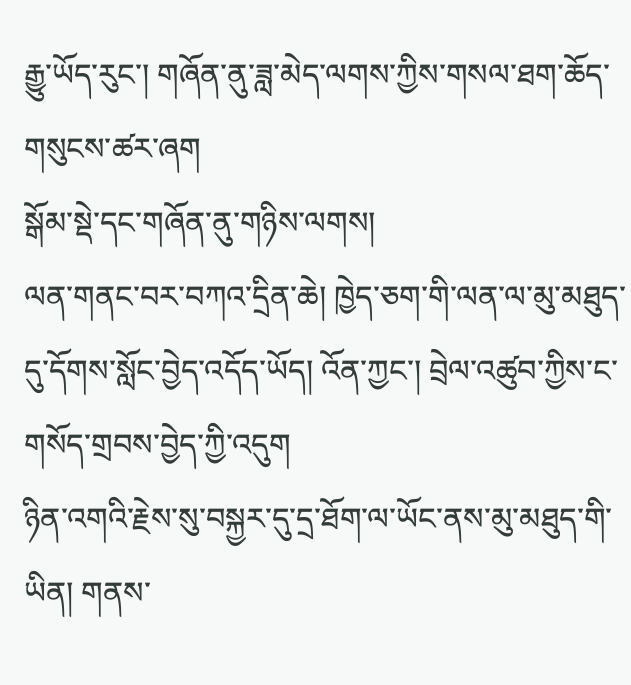རྒྱུ་ཡོད་རུང་། གཞོན་ནུ་ཟླ་མེད་ལགས་ཀྱིས་གསལ་ཐག་ཆོད་གསུངས་ཚར་ཞག
སྒོམ་སྡེ་དང་གཞོན་ནུ་གཉིས་ལགས།
ལན་གནང་བར་བཀའ་དྲིན་ཆེ། ཁྱེད་ཅག་གི་ལན་ལ་མུ་མཐུད་དུ་དོགས་སློང་བྱེད་འདོད་ཡོད། འོན་ཀྱང་། བྲེལ་འཚུབ་ཀྱིས་ང་གསོད་གྲབས་བྱེད་ཀྱི་འདུག
ཉིན་འགའི་རྗེས་སུ་བསྐྱར་དུ་དྲ་ཐོག་ལ་ཡོང་ནས་མུ་མཐུད་གི་ཡིན། གནས་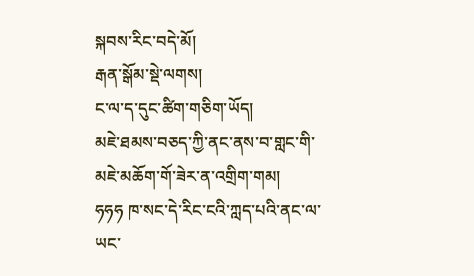སྐབས་རིང་བདེ་མོ།
རྒན་སྒོམ་སྡེ་ལགས།
ང་ལ་ད་དུང་ཚིག་གཅིག་ཡོད།
མཇེ་ཐམས་བཅད་ཀྱི་ནང་ནས་བ་གླང་གི་མཇེ་མཆོག་གོ་ཟེར་ན་འགྲིག་གམ།
ཧཧཧ ཁ་སང་དེ་རིང་ངའི་ཀླད་པའི་ནང་ལ་ཡང་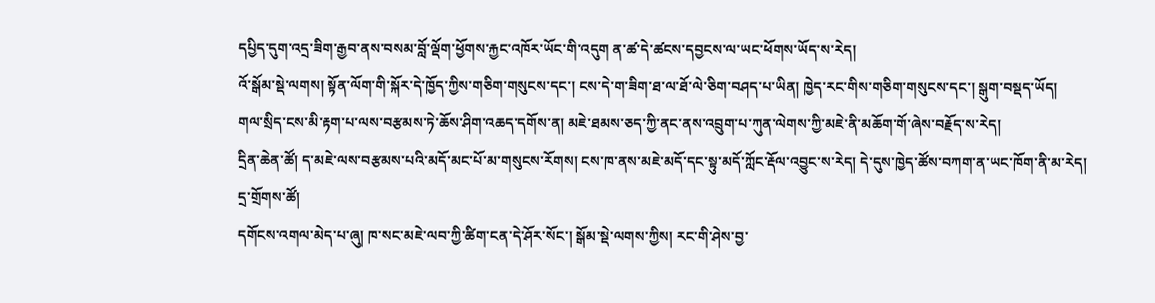དཔྱིད་དུག་འདྲ་ཟིག་རྒྱབ་ནས་བསམ་བློ་ལྡོག་ཕྱོགས་རྐྱང་འཁོར་ཡོང་གི་འདུག ན་ཚ་དེ་ཚངས་དབྱངས་ལ་ཡང་ཕོགས་ཡོད་ས་རེད།
འོ་སྒོམ་སྡེ་ལགས། སྟོན་ལོག་གི་སྐོར་དེ་ཁྱོད་ཀྱིས་གཅིག་གསུངས་དང་། ངས་དེ་ག་ཟིག་ཐ་ལ་ཐོ་ལེ་ཅིག་བཤད་པ་ཡིན། ཁྱེད་རང་གིས་གཅིག་གསུངས་དང་། སྒུག་བསྡད་ཡོད།
གལ་སྲིད་ངས་མི་རྟག་པ་ལས་བརྩམས་ཏེ་ཆོས་ཤིག་འཆད་དགོས་ན། མཇེ་ཐམས་ཅད་ཀྱི་ནང་ནས་འབྲུག་པ་ཀུན་ལེགས་ཀྱི་མཇེ་ནི་མཆོག་གོ་ཞེས་བརྗོད་ས་རེད།
དྲིན་ཆེན་ཚོ། ད་མཇེ་ལས་བརྩམས་པའི་མདོ་མང་པོ་མ་གསུངས་རོགས། ངས་ཁ་ནས་མཇེ་མདོ་དང་སྟུ་མདོ་ཀློང་རྡོལ་འབྱུང་ས་རེད། དེ་དུས་ཁྱེད་ཚོས་བཀག་ན་ཡང་ཁོག་ནི་མ་རེད།
དྲ་གྲོགས་ཚོ།
དགོངས་འགལ་མེད་པ་ཞུ། ཁ་སང་མཇེ་ལབ་ཀྱི་ཚིག་ངན་དེ་ཤོར་སོང་། སྒོམ་སྡེ་ལགས་ཀྱིས། རང་གི་ཤེས་བྱ་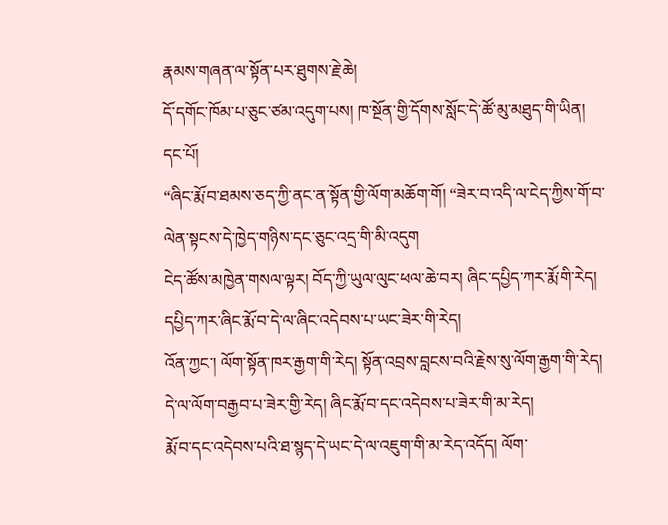རྣམས་གཞན་ལ་སྟོན་པར་ཐུགས་རྗེ་ཆེ།
དོ་དགོང་ཁོམ་པ་ཅུང་ཙམ་འདུག་པས། ཁ་སྔོན་གྱི་དོགས་སློང་དེ་ཚོ་མུ་མཐུད་གི་ཡིན།
དང་པོ།
“ཞིང་རྨོ་བ་ཐམས་ཅད་ཀྱི་ནང་ན་སྟོན་གྱི་ལོག་མཆོག་གོ། “ཟེར་བ་འདི་ལ་ངེད་ཀྱིས་གོ་བ་ལེན་སྟངས་དེ་ཁྱེད་གཉིས་དང་ཅུང་འདྲ་གི་མི་འདུག
ངེད་ཚོས་མཁྱེན་གསལ་ལྟར། བོད་ཀྱི་ཡུལ་ལུང་ཕལ་ཆེ་བར། ཞིང་དཔྱིད་ཀར་རྨོ་གི་རེད། དཔྱིད་ཀར་ཞིང་རྨོ་བ་དེ་ལ་ཞིང་འདེབས་པ་ཡང་ཟེར་གི་རེད།
འོན་ཀྱང་། ལོག་སྟོན་ཁར་རྒྱག་གི་རེད། སྟོན་འབྲས་བླངས་བའི་རྗེས་སུ་ལོག་རྒྱག་གི་རེད། དེ་ལ་ལོག་བརྒྱབ་པ་ཟེར་གྱི་རེད། ཞིང་རྨོ་བ་དང་འདེབས་པ་ཟེར་གི་མ་རེད།
རྨོ་བ་དང་འདེབས་པའི་ཐ་སྙད་དེ་ཡང་དེ་ལ་འཇུག་གི་མ་རེད་འདོད། ལོག་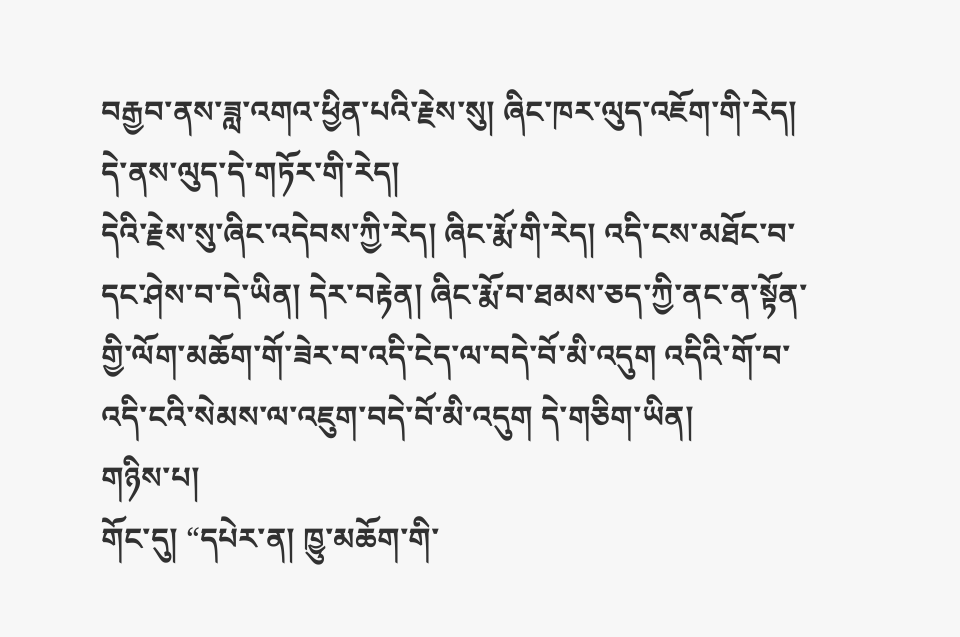བརྒྱབ་ནས་ཟླ་འགའ་ཕྱིན་པའི་རྗེས་སུ། ཞིང་ཁར་ལུད་འཇོག་གི་རེད། དེ་ནས་ལུད་དེ་གཏོར་གི་རེད།
དེའི་རྗེས་སུ་ཞིང་འདེབས་ཀྱི་རེད། ཞིང་རྨོ་གི་རེད། འདི་ངས་མཐོང་བ་དང་ཤེས་བ་དེ་ཡིན། དེར་བརྟེན། ཞིང་རྨོ་བ་ཐམས་ཅད་ཀྱི་ནང་ན་སྟོན་གྱི་ལོག་མཆོག་གོ་ཟེར་བ་འདི་ངེད་ལ་བདེ་བོ་མི་འདུག འདིའི་གོ་བ་འདི་ངའི་སེམས་ལ་འཇུག་བདེ་བོ་མི་འདུག དེ་གཅིག་ཡིན།
གཉིས་པ།
གོང་དུ། “དཔེར་ན། ཁྱུ་མཆོག་གི་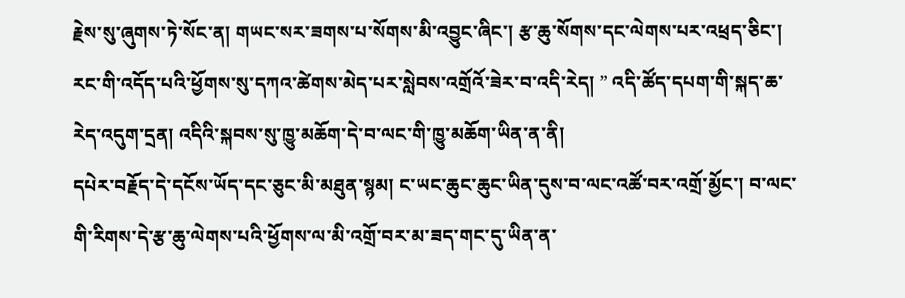རྗེས་སུ་ཞུགས་ཏེ་སོང་ན། གཡང་སར་ཟགས་པ་སོགས་མི་འབྱུང་ཞིང་། རྩ་ཆུ་སོགས་དང་ལེགས་པར་འཕྲད་ཅིང་། རང་གི་འདོད་པའི་ཕྱོགས་སུ་དཀའ་ཚེགས་མེད་པར་སླེབས་འགྲོའོ་ཟེར་བ་འདི་རེད། ” འདི་ཚོད་དཔག་གི་སྐད་ཆ་རེད་འདུག་དྲན། འདིའི་སྐབས་སུ་ཁྱུ་མཆོག་དེ་བ་ལང་གི་ཁྱུ་མཆོག་ཡིན་ན་ནི།
དཔེར་བརྗོད་དེ་དངོས་ཡོད་དང་ཅུང་མི་མཐུན་སྙམ། ང་ཡང་ཆུང་ཆུང་ཡིན་དུས་བ་ལང་འཚོ་བར་འགྲོ་མྱོང་། བ་ལང་གི་རིགས་དེ་རྩ་ཆུ་ལེགས་པའི་ཕྱོགས་ལ་མི་འགྲོ་བར་མ་ཟད་གང་དུ་ཡིན་ན་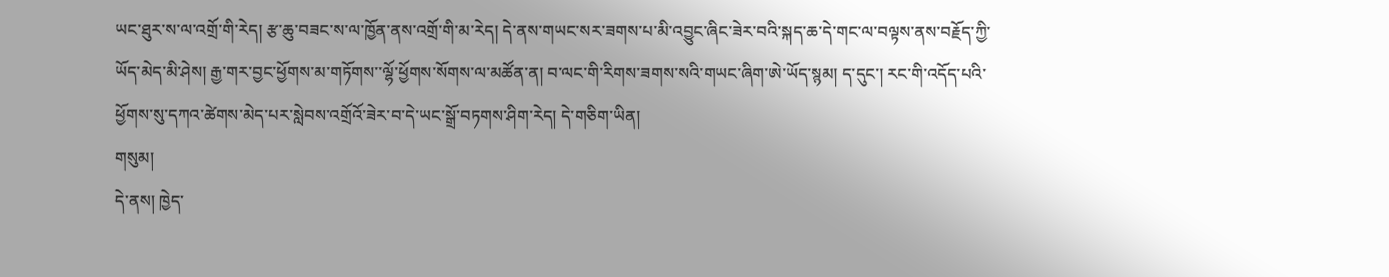ཡང་ཐུར་ས་ལ་འགྲོ་གི་རེད། རྩ་ཆུ་བཟང་ས་ལ་ཁྱོན་ནས་འགྲོ་གི་མ་རེད། དེ་ནས་གཡང་སར་ཟགས་པ་མི་འབྱུང་ཞིང་ཟེར་བའི་སྐད་ཆ་དེ་གང་ལ་བལྟས་ནས་བརྗོད་ཀྱི་ཡོད་མེད་མི་ཤེས། རྒྱ་གར་བྱང་ཕྱོགས་མ་གཏོགས་་ལྷོ་ཕྱོགས་སོགས་ལ་མཚོན་ན། བ་ལང་གི་རིགས་ཟགས་སའི་གཡང་ཞིག་ཨེ་ཡོད་སྙམ། ད་དུང་། རང་གི་འདོད་པའི་ཕྱོགས་སུ་དཀའ་ཚེགས་མེད་པར་སླེབས་འགྲོའོ་ཟེར་བ་དེ་ཡང་སྒྲོ་བཏགས་ཤིག་རེད། དེ་གཅིག་ཡིན།
གསུམ།
དེ་ནས། ཁྱེད་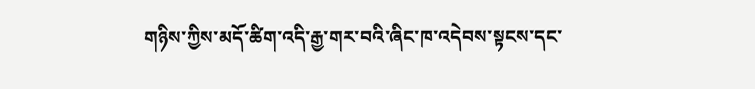གཉིས་ཀྱིས་མདོ་ཚིག་འདི་རྒྱ་གར་བའི་ཞིང་ཁ་འདེབས་སྟངས་དང་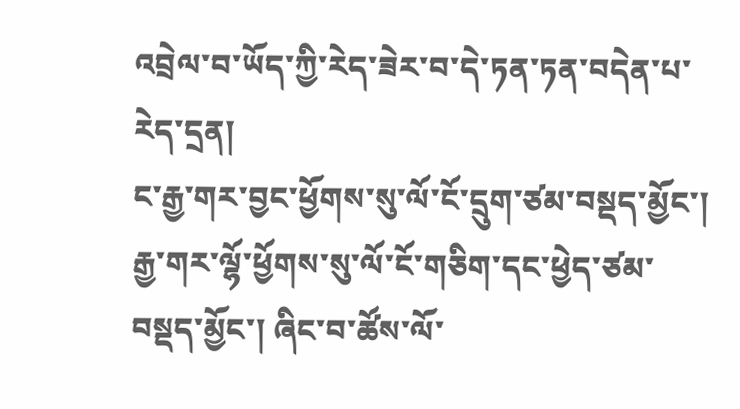འབྲེལ་བ་ཡོད་ཀྱི་རེད་ཟེར་བ་དེ་ཏན་ཏན་བདེན་པ་རེད་དྲན།
ང་རྒྱ་གར་བྱང་ཕྱོགས་སུ་ལོ་ངོ་དྲུག་ཙམ་བསྡད་མྱོང་། རྒྱ་གར་ལྷོ་ཕྱོགས་སུ་ལོ་ངོ་གཅིག་དང་ཕྱེད་ཙམ་བསྡད་མྱོང་། ཞིང་བ་ཚོས་ལོ་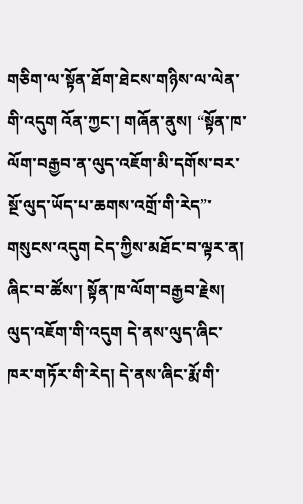གཅིག་ལ་སྟོན་ཐོག་ཐེངས་གཉིས་ལ་ལེན་གི་འདུག འོན་ཀྱང་། གཞོན་ནུས། “སྟོན་ཁ་ལོག་བརྒྱབ་ན་ལུད་འཇོག་མི་དགོས་བར་སྔོ་ལུད་ཡོད་པ་ཆགས་འགྲོ་གི་རེད”་གསུངས་འདུག ངེད་ཀྱིས་མཐོང་བ་ལྟར་ན།
ཞིང་བ་ཚོས་། སྟོན་ཁ་ལོག་བརྒྱབ་རྗེས། ལུད་འཇོག་གི་འདུག དེ་ནས་ལུད་ཞིང་ཁར་གཏོར་གི་རེད། དེ་ནས་ཞིང་རྨོ་གི་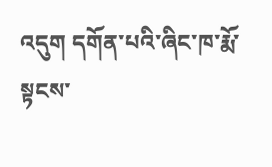འདུག དགོན་པའི་ཞིང་ཁ་རྨོ་སྟངས་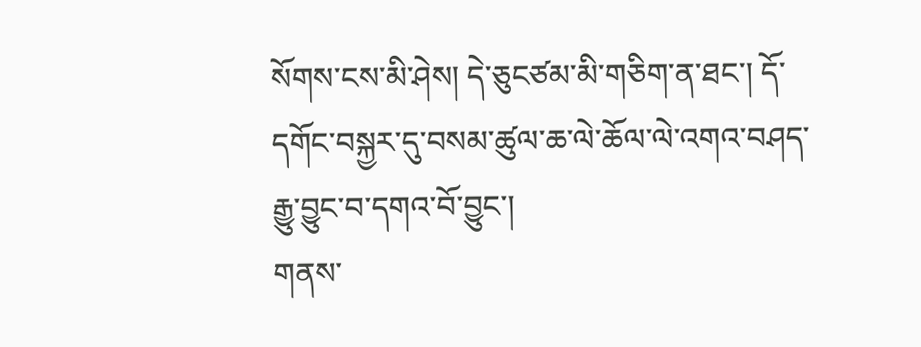སོགས་ངས་མི་ཤེས། དེ་ཅུངཙམ་མི་གཅིག་ན་ཐང་། དོ་དགོང་བསྐྱར་དུ་བསམ་ཚུལ་ཆ་ལེ་ཆོལ་ལེ་འགའ་བཤད་རྒྱུ་བྱུང་བ་དགའ་བོ་བྱུང་།
གནས་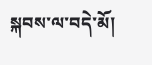སྐབས་ལ་བདེ་མོ།